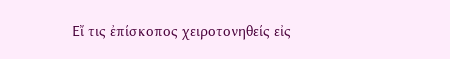Εἴ τις ἐπίσκοπος χειροτονηθείς εἰς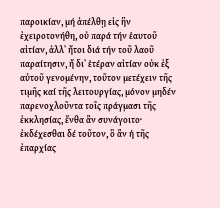παροικίαν, μή ἀπέλθῃ εἰς ἣν ἐχειροτονήθη, οὐ παρά τήν ἑαυτοῦ αἰτίαν, ἀλλ᾽ ἤτοι διά τήν τοῦ λαοῦ παραίτησιν, ἤ δι᾽ ἑτέραν αἰτίαν οὐκ ἐξ αὐτοῦ γενομένην, τοῦτον μετέχειν τῆς τιμῆς καί τῆς λειτουργίας, μόνον μηδέν παρενοχλοῦντα τοῖς πράγμασι τῆς ἐκκλησίας, ἔνθα ἂν συνάγοιτο· ἐκδέχεσθαι δέ τοῦτον, ὃ ἂν ἡ τῆς ἐπαρχίας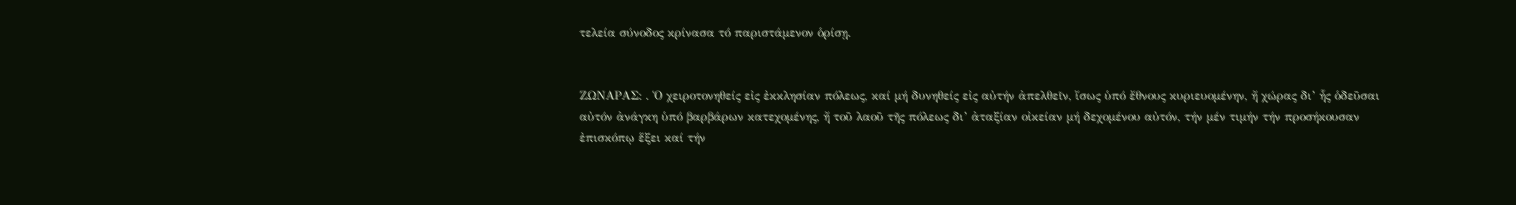τελεία σύνοδος κρίνασα τό παριστάμενον ὁρίσῃ.


ΖΩΝΑΡΑΣ: . Ὁ χειροτονηθείς εἰς ἐκκλησίαν πόλεως, καί μή δυνηθείς εἰς αὐτήν ἀπελθεῖν, ἴσως ὑπό ἔθνους κυριευομένην, ἤ χώρας δι’ ἧς ὁδεῦσαι αὐτόν ἀνάγκη ὑπό βαρβάρων κατεχομένης, ἤ τοῦ λαοῦ τῆς πόλεως δι’ ἀταξίαν οἰκείαν μή δεχομένου αὐτόν, τήν μέν τιμήν τήν προσήκουσαν ἐπισκόπῳ ἕξει καί τήν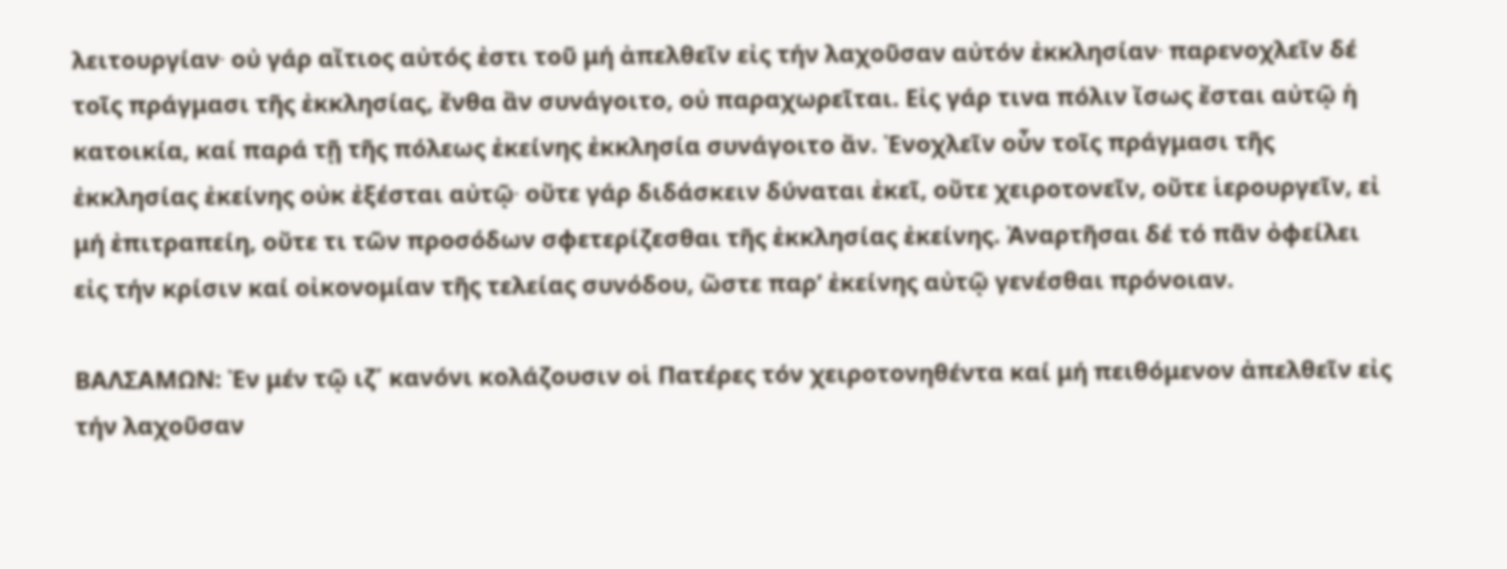λειτουργίαν∙ οὐ γάρ αἴτιος αὐτός ἐστι τοῦ μή ἀπελθεῖν εἰς τήν λαχοῦσαν αὐτόν ἐκκλησίαν∙ παρενοχλεῖν δέ τοῖς πράγμασι τῆς ἐκκλησίας, ἔνθα ἂν συνάγοιτο, οὐ παραχωρεῖται. Εἰς γάρ τινα πόλιν ἴσως ἔσται αὐτῷ ἡ κατοικία, καί παρά τῇ τῆς πόλεως ἐκείνης ἐκκλησία συνάγοιτο ἄν. Ἐνοχλεῖν οὖν τοῖς πράγμασι τῆς ἐκκλησίας ἐκείνης οὐκ ἐξέσται αὐτῷ∙ οὔτε γάρ διδάσκειν δύναται ἐκεῖ, οὔτε χειροτονεῖν, οὔτε ἱερουργεῖν, εἰ μή ἐπιτραπείη, οὔτε τι τῶν προσόδων σφετερίζεσθαι τῆς ἐκκλησίας ἐκείνης. Ἀναρτῆσαι δέ τό πᾶν ὀφείλει εἰς τήν κρίσιν καί οἰκονομίαν τῆς τελείας συνόδου, ὥστε παρ’ ἐκείνης αὐτῷ γενέσθαι πρόνοιαν.

ΒΑΛΣΑΜΩΝ: Ἐν μέν τῷ ιζ΄ κανόνι κολάζουσιν οἱ Πατέρες τόν χειροτονηθέντα καί μή πειθόμενον ἀπελθεῖν εἰς τήν λαχοῦσαν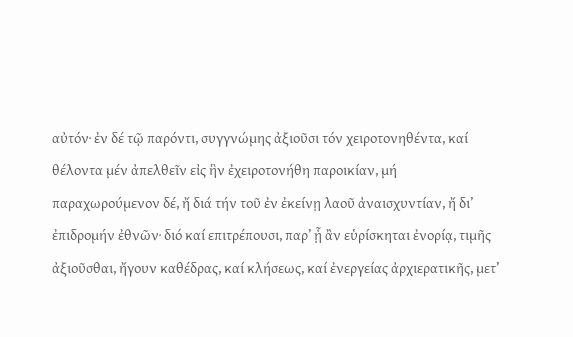αὐτόν∙ ἐν δέ τῷ παρόντι, συγγνώμης ἀξιοῦσι τόν χειροτονηθέντα, καί θέλοντα μέν ἀπελθεῖν εἰς ἣν ἐχειροτονήθη παροικίαν, μή παραχωρούμενον δέ, ἤ διά τήν τοῦ ἐν ἐκείνῃ λαοῦ ἀναισχυντίαν, ἤ δι’ ἐπιδρομήν ἐθνῶν∙ διό καί επιτρέπουσι, παρ’ ᾗ ἂν εὑρίσκηται ἐνορίᾳ, τιμῆς ἀξιοῦσθαι, ἤγουν καθέδρας, καί κλήσεως, καί ἐνεργείας ἀρχιερατικῆς, μετ’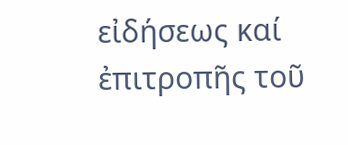εἰδήσεως καί ἐπιτροπῆς τοῦ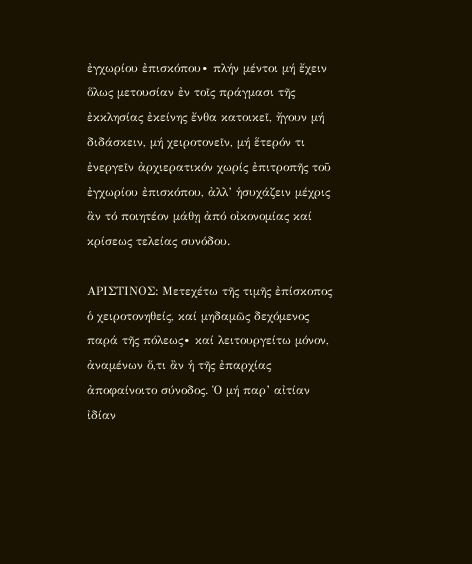ἐγχωρίου ἐπισκόπου∙ πλήν μέντοι μή ἔχειν ὅλως μετουσίαν ἐν τοῖς πράγμασι τῆς ἐκκλησίας ἐκείνης ἔνθα κατοικεῖ, ἤγουν μή διδάσκειν, μή χειροτονεῖν, μή ἕτερόν τι ἐνεργεῖν ἀρχιερατικόν χωρίς ἐπιτροπῆς τοῦ ἐγχωρίου ἐπισκόπου, ἀλλ’ ἡσυχάζειν μέχρις ἂν τό ποιητέον μάθῃ ἀπό οἰκονομίας καί κρίσεως τελείας συνόδου.

ΑΡΙΣΤΙΝΟΣ: Μετεχέτω τῆς τιμῆς ἐπίσκοπος ὁ χειροτονηθείς, καί μηδαμῶς δεχόμενος παρά τῆς πόλεως∙ καί λειτουργείτω μόνον, ἀναμένων ὅ,τι ἂν ἡ τῆς ἐπαρχίας ἀποφαίνοιτο σύνοδος. Ὁ μή παρ’ αἰτίαν ἰδίαν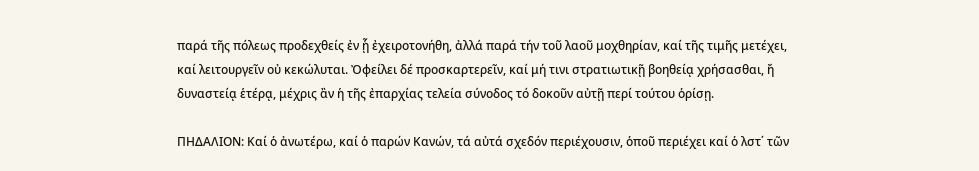παρά τῆς πόλεως προδεχθείς ἐν ᾗ ἐχειροτονήθη, ἀλλά παρά τήν τοῦ λαοῦ μοχθηρίαν, καί τῆς τιμῆς μετέχει, καί λειτουργεῖν οὐ κεκώλυται. Ὀφείλει δέ προσκαρτερεῖν, καί μή τινι στρατιωτικῇ βοηθείᾳ χρήσασθαι, ἤ δυναστείᾳ ἑτέρᾳ, μέχρις ἂν ἡ τῆς ἐπαρχίας τελεία σύνοδος τό δοκοῦν αὐτῇ περί τούτου ὁρίσῃ.

ΠΗΔΑΛΙΟΝ: Καί ὁ ἀνωτέρω, καί ὁ παρών Κανών, τά αὐτά σχεδόν περιέχουσιν, ὁποῦ περιέχει καί ὁ λστ΄ τῶν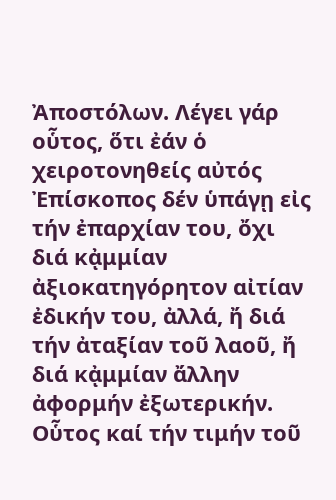Ἀποστόλων. Λέγει γάρ οὗτος, ὅτι ἐάν ὁ χειροτονηθείς αὐτός Ἐπίσκοπος δέν ὑπάγῃ εἰς τήν ἐπαρχίαν του, ὄχι διά κᾀμμίαν ἀξιοκατηγόρητον αἰτίαν ἐδικήν του, ἀλλά, ἤ διά τήν ἀταξίαν τοῦ λαοῦ, ἤ διά κᾀμμίαν ἄλλην ἀφορμήν ἐξωτερικήν. Οὗτος καί τήν τιμήν τοῦ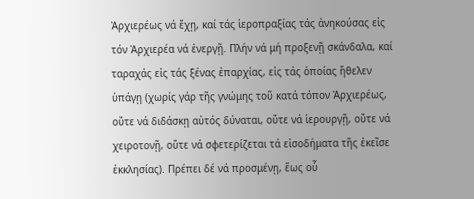Ἀρχιερέως νά ἔχῃ, καί τάς ἱεροπραξίας τάς ἀνηκούσας εἰς τόν Ἀρχιερέα νά ἐνεργῇ. Πλήν νά μή προξενῇ σκάνδαλα, καί ταραχάς εἰς τάς ξένας ἐπαρχίας, εἰς τάς ὁποίας ἤθελεν ὑπάγῃ (χωρίς γάρ τῆς γνώμης τοῦ κατά τόπον Ἀρχιερέως, οὔτε νά διδάσκῃ αὐτός δύναται, οὔτε νά ἱερουργῇ, οὔτε νά χειροτονῇ, οὔτε νά σφετερίζεται τά εἰσοδήματα τῆς ἐκεῖσε ἐκκλησίας). Πρέπει δέ νά προσμένῃ, ἕως οὗ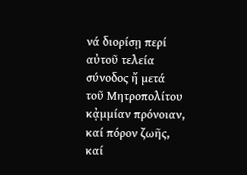νά διορίσῃ περί αὐτοῦ τελεία σύνοδος ἤ μετά τοῦ Μητροπολίτου κᾀμμίαν πρόνοιαν, καί πόρον ζωῆς, καί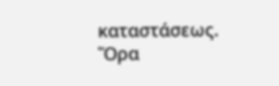καταστάσεως. Ὅρα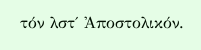τόν λστ΄ Ἀποστολικόν.